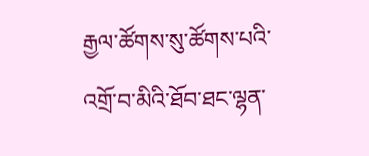རྒྱལ་ཚོགས་སུ་ཚོགས་པའི་འགྲོ་བ་མིའི་ཐོབ་ཐང་ལྷན་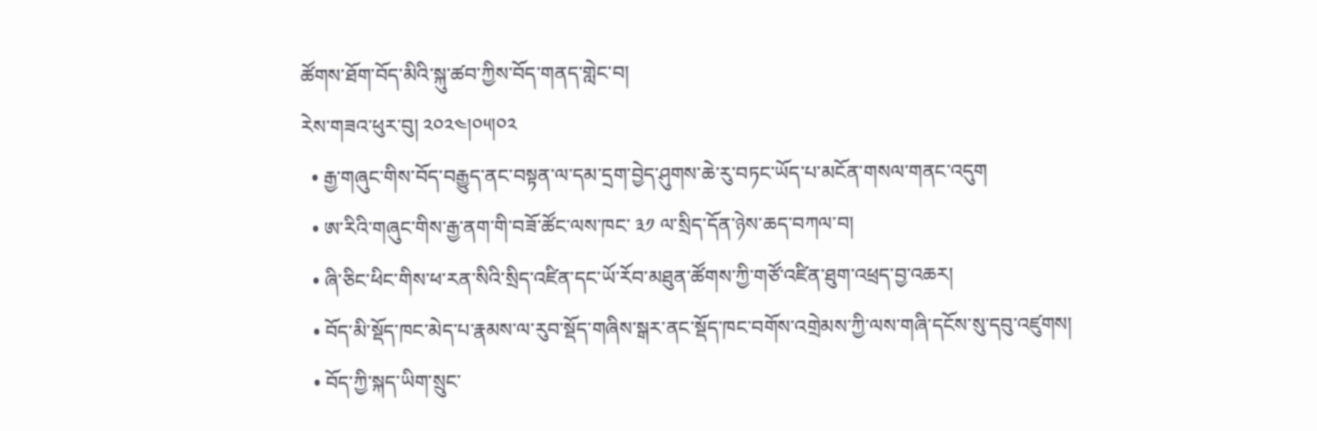ཚོགས་ཐོག་བོད་མིའི་སྐུ་ཚབ་ཀྱིས་བོད་གནད་གླེང་བ།
རེས་གཟའ་ཕུར་བུ། ༢༠༢༤།༠༥།༠༢
  • རྒྱ་གཞུང་གིས་བོད་བརྒྱུད་ནང་བསྟན་ལ་དམ་དྲག་བྱེད་ཤུགས་ཆེ་རུ་བཏང་ཡོད་པ་མངོན་གསལ་གནང་འདུག
  • ཨ་རིའི་གཞུང་གིས་རྒྱ་ནག་གི་བཟོ་ཚོང་ལས་ཁང་ ༣༡ ལ་སྲིད་དོན་ཉེས་ཆད་བཀལ་བ།
  • ཞི་ཅིང་ཕིང་གིས་ཕ་རན་སིའི་སྲིད་འཛིན་དང་ཡོ་རོབ་མཐུན་ཚོགས་ཀྱི་གཙོ་འཛིན་ཐུག་འཕྲད་བྱ་འཆར།
  • བོད་མི་སྡོད་ཁང་མེད་པ་རྣམས་ལ་རུབ་སྡོད་གཞིས་སྒར་ནང་སྡོད་ཁང་བགོས་འགྲེམས་ཀྱི་ལས་གཞི་དངོས་སུ་དབུ་འཛུགས།
  • བོད་ཀྱི་སྐད་ཡིག་སྲུང་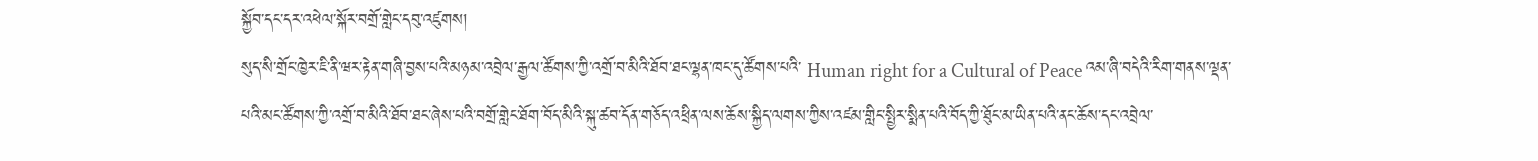སྐྱོབ་དང་དར་འཕེལ་སྐོར་བགྲོ་གླེང་དབུ་འཛུགས།
སུད་སི་གྲོང་ཁྱེར་ཇི་ནི་ཝར་རྟེན་གཞི་བྱས་པའི་མཉམ་འབྲེལ་རྒྱལ་ཚོགས་ཀྱི་འགྲོ་བ་མིའི་ཐོབ་ཐང་ལྷན་ཁང་དུ་ཚོགས་པའི་ Human right for a Cultural of Peace འམ་ཞི་བདེའི་རིག་གནས་ལྡན་པའི་མང་ཚོགས་ཀྱི་འགྲོ་བ་མིའི་ཐོབ་ཐང་ཞེས་པའི་བགྲོ་གླེང་ཐོག་བོད་མིའི་སྐུ་ཚབ་དོན་གཅོད་འཕྲིན་ལས་ཆོས་སྐྱིད་ལགས་ཀྱིས་འཛམ་གླིང་སྤྱིར་སྨིན་པའི་བོད་ཀྱི་ཐོུང་མ་ཡིན་པའི་ནང་ཆོས་དང་འབྲེལ་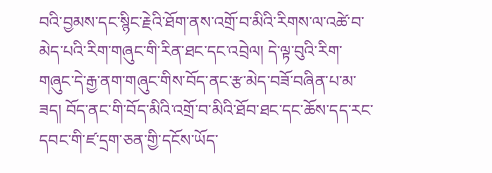བའི་བྱམས་དང་སྙིང་རྗེའི་ཐོག་ནས་འགྲོ་བ་མིའི་རིགས་ལ་འཚེ་བ་མེད་པའི་རིག་གཞུང་གི་རིན་ཐང་དང་འབྲེལ། དེ་ལྟ་བུའི་རིག་གཞུང་དེ་རྒྱ་ནག་གཞུང་གིས་བོད་ནང་རྩ་མེད་བཟོ་བཞིན་པ་མ་ཟད། བོད་ནང་གི་བོད་མིའི་འགྲོ་བ་མིའི་ཐོབ་ཐང་དང་ཆོས་དད་རང་དབང་གི་ཛ་དྲག་ཅན་གྱི་དངོས་ཡོད་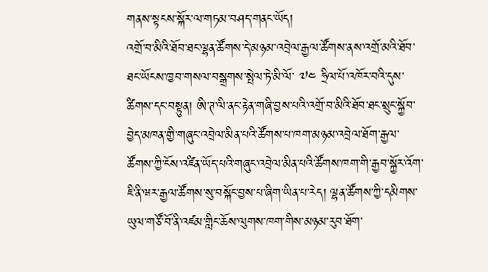གནས་སྟངས་སྐོར་ལ་གཏམ་བཤད་གནང་ཡོད།
འགྲོ་བ་མིའི་ཐོབ་ཐང་ལྷན་ཚོགས་དེ་མཉམ་འབྲེལ་རྒྱལ་ཚོགས་ནས་འགྲོ་མའི་ཐོབ་ཐང་ཡོངས་ཁྱབ་གསལ་བསྒྲགས་སྤེལ་ཏེ་མི་ལོ་ ༧༤ ཧྲིལ་པོ་འཁོར་བའི་དུས་ཚིགས་དང་བསྟུན། ཨི་ཊ་ལི་ནང་རྟེན་གཞི་བྱས་པའི་འགྲོ་བ་མིའི་ཐོབ་ཐང་སྲུང་སྐྱོབ་བྱེད་མཁན་གྱི་གཞུང་འབྲེལ་མིན་པའི་ཚོགས་པ་ཁག་མཉམ་འབྲེལ་ཐོག་རྒྱལ་ཚོགས་ཀྱི་ངོས་འཛིན་ཡོད་པའི་གཞུང་འབྲེལ་མིན་པའི་ཚོགས་ཁག་གི་རྒྱབ་སྐྱོར་འོག་ཇི་ནི་ཝར་རྒྱལ་ཚོགས་སུ་བསྐོང་བྱས་པ་ཞིག་ཡིན་པ་རེད། ལྷན་ཚོགས་ཀྱི་དམིགས་ཡུལ་གཙོ་བོ་ནི་འཛམ་གླིང་ཆོས་ལུགས་ཁག་གིས་མཉམ་རུབ་ཐོག་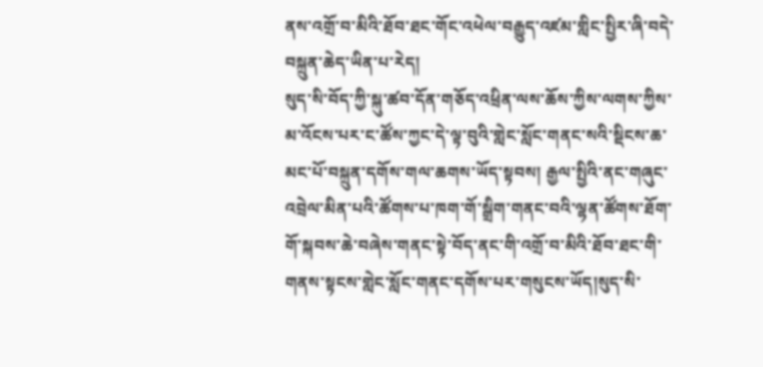ནས་འགྲོ་བ་མིའི་ཐོབ་ཐང་གོང་འཕེལ་བརྒྱུད་འཛམ་གླིང་སྤྱིར་ཞི་བདེ་བསྐྲུན་ཆེད་ཡིན་པ་རེད།
སུད་སི་བོད་ཀྱི་སྐུ་ཚབ་དོན་གཅོད་འཕྲིན་ལས་ཆོས་ཀྱིས་ལགས་ཀྱིས་མ་འོངས་པར་ང་ཚོས་ཀྱང་དེ་ལྟ་བུའི་གླེང་སློང་གནང་སའི་སྡིངས་ཆ་མང་པོ་བསྐྲུན་དགོས་གལ་ཆགས་ཡོད་སྟབས། རྒྱལ་སྤྱིའི་ནང་གཞུང་འབྲེལ་མིན་པའི་ཚོགས་པ་ཁག་གོ་སྒྲིག་གནང་བའི་ལྷན་ཚོགས་ཐོག་གོ་སྐབས་ཆེ་བཞེས་གནང་སྟེ་བོད་ནང་གི་འགྲོ་བ་མིའི་ཐོབ་ཐང་གི་གནས་སྟངས་གླེང་སློང་གནང་དགོས་པར་གསུངས་ཡོད།སུད་སི་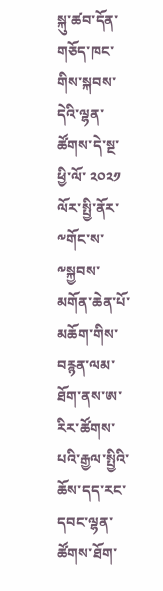སྐུ་ཚབ་དོན་གཅོད་ཁང་གིས་སྐབས་དེའི་ལྷན་ཚོགས་དེ་སྔ་ཕྱི་ལོ་ ༢༠༢༡ ལོར་སྤྱི་ནོར་༸གོང་ས་༸སྐྱབས་མགོན་ཆེན་པོ་མཆོག་གིས་བརྙན་ལམ་ཐོག་ནས་ཨ་རིར་ཚོགས་པའི་རྒྱལ་སྤྱིའི་ཆོས་དད་རང་དབང་ལྷན་ཚོགས་ཐོག་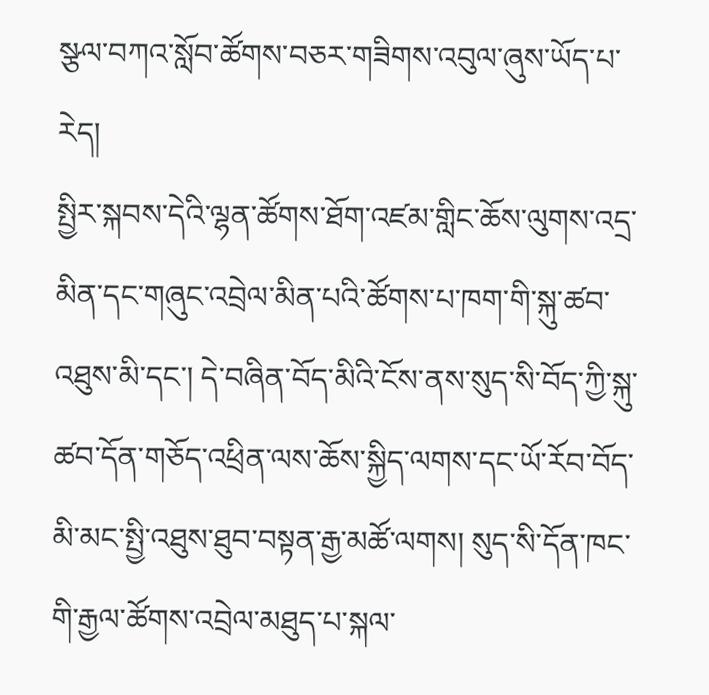སྩལ་བཀའ་སློབ་ཚོགས་བཅར་གཟིགས་འབུལ་ཞུས་ཡོད་པ་རེད།
སྤྱིར་སྐབས་དེའི་ལྷན་ཚོགས་ཐོག་འཛམ་གླིང་ཆོས་ལུགས་འདྲ་མིན་དང་གཞུང་འབྲེལ་མིན་པའི་ཚོགས་པ་ཁག་གི་སྐུ་ཚབ་འཐུས་མི་དང་། དེ་བཞིན་བོད་མིའི་ངོས་ནས་སུད་སི་བོད་ཀྱི་སྐུ་ཚབ་དོན་གཅོད་འཕྲིན་ལས་ཆོས་སྐྱིད་ལགས་དང་ཡོ་རོབ་བོད་མི་མང་སྤྱི་འཐུས་ཐུབ་བསྟན་རྒྱ་མཚོ་ལགས། སུད་སི་དོན་ཁང་གི་རྒྱལ་ཚོགས་འབྲེལ་མཐུད་པ་སྐལ་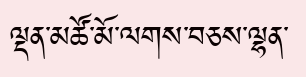ལྡན་མཚོ་མོ་ལགས་བཅས་ལྷན་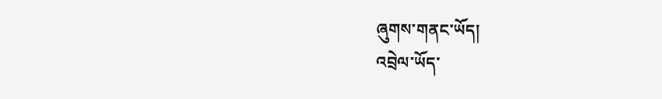ཞུགས་གནང་ཡོད།
འབྲེལ་ཡོད་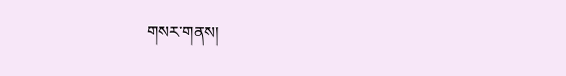གསར་གནས།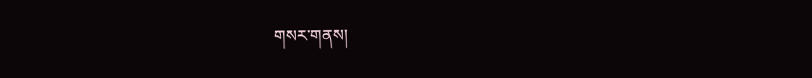གསར་གནས།